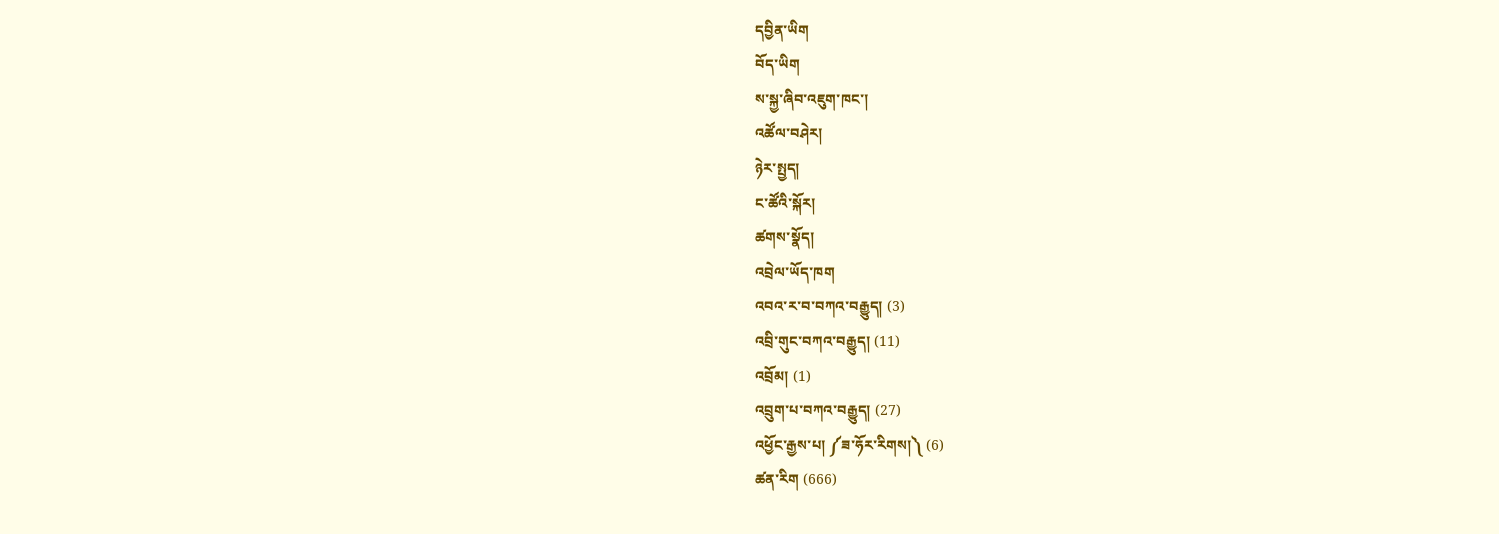དབྱིན་ཡིག
བོད་ཡིག
ས་སྐྱ་ཞིབ་འཇུག་ཁང་།
འཚོལ་བཤེར།
ཉེར་སྤྱད།
ང་ཚོའི་སྐོར།
ཚགས་སྣོད།
འབྲེལ་ཡོད་ཁག
འབའ་ར་བ་བཀའ་བརྒྱུད། (3)
འབྲི་གུང་བཀའ་བརྒྱུད། (11)
འབྲོམ། (1)
འབྲུག་པ་བཀའ་བརྒྱུད། (27)
འཕྱོང་རྒྱས་པ། ༼ཟ་ཧོར་རིགས།༽ (6)
ཚན་རིག (666)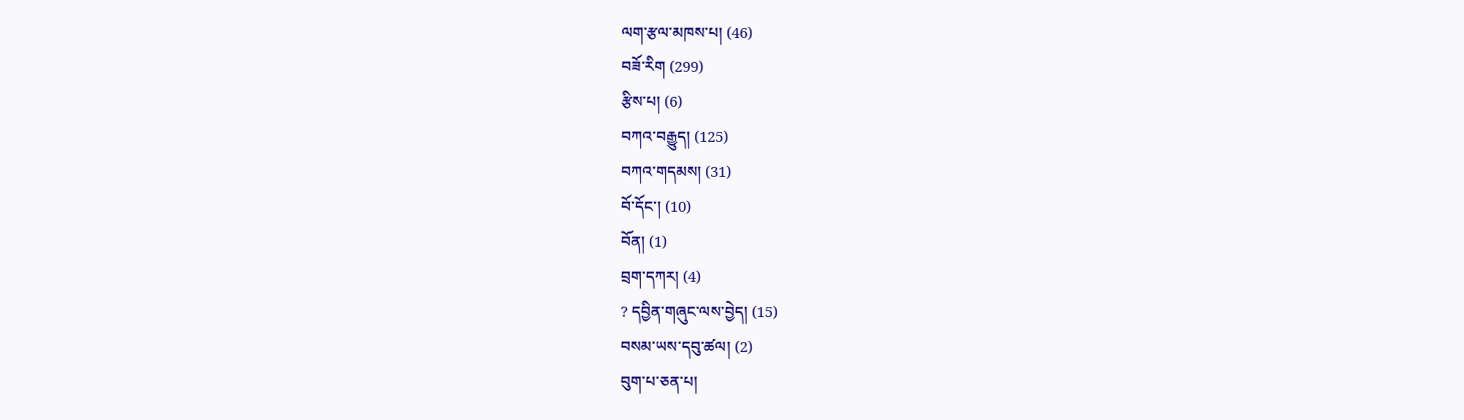ལག་རྩལ་མཁས་པ། (46)
བཟོ་རིག (299)
རྩིས་པ། (6)
བཀའ་བརྒྱུད། (125)
བཀའ་གདམས། (31)
བོ་དོང་། (10)
བོན། (1)
བྲག་དཀར། (4)
? དབྱིན་གཞུང་ལས་བྱེད། (15)
བསམ་ཡས་དབུ་ཚལ། (2)
བུག་པ་ཅན་པ།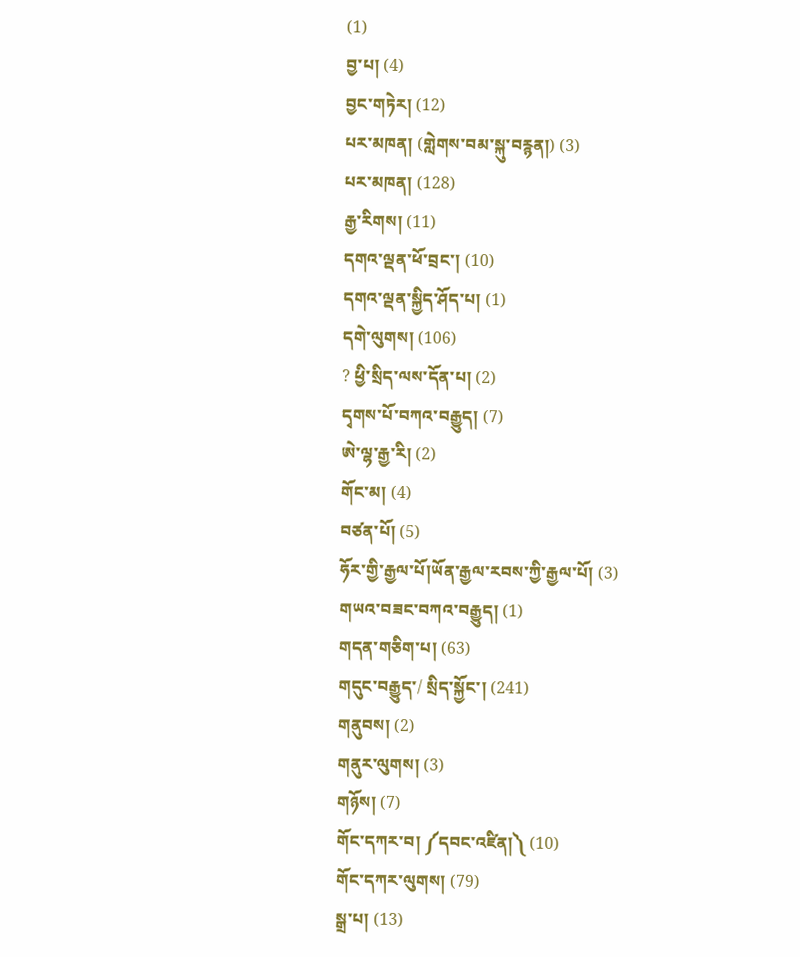(1)
བྱ་པ། (4)
བྱང་གཏེར། (12)
པར་མཁན། (གླེགས་བམ་སྐུ་བརྙན།) (3)
པར་མཁན། (128)
རྒྱ་རིགས། (11)
དགའ་ལྡན་ཕོ་བྲང་། (10)
དགའ་ལྡན་སྐྱིད་ཤོད་པ། (1)
དགེ་ལུགས། (106)
? ཕྱི་སྲིད་ལས་དོན་པ། (2)
དྭགས་པོ་བཀའ་བརྒྱུད། (7)
ཨེ་ལྷ་རྒྱ་རི། (2)
གོང་མ། (4)
བཙན་པོ། (5)
ཧོར་གྱི་རྒྱལ་པོ།ཡོན་རྒྱལ་རབས་ཀྱི་རྒྱལ་པོ། (3)
གཡའ་བཟང་བཀའ་བརྒྱུད། (1)
གདན་གཅིག་པ། (63)
གདུང་བརྒྱུད་/ སྲིད་སྐྱོང་། (241)
གནུབས། (2)
གནུར་ལུགས། (3)
གཉོས། (7)
གོང་དཀར་བ། ༼དབང་འཛིན།༽ (10)
གོང་དཀར་ལུགས། (79)
སྒྲ་པ། (13)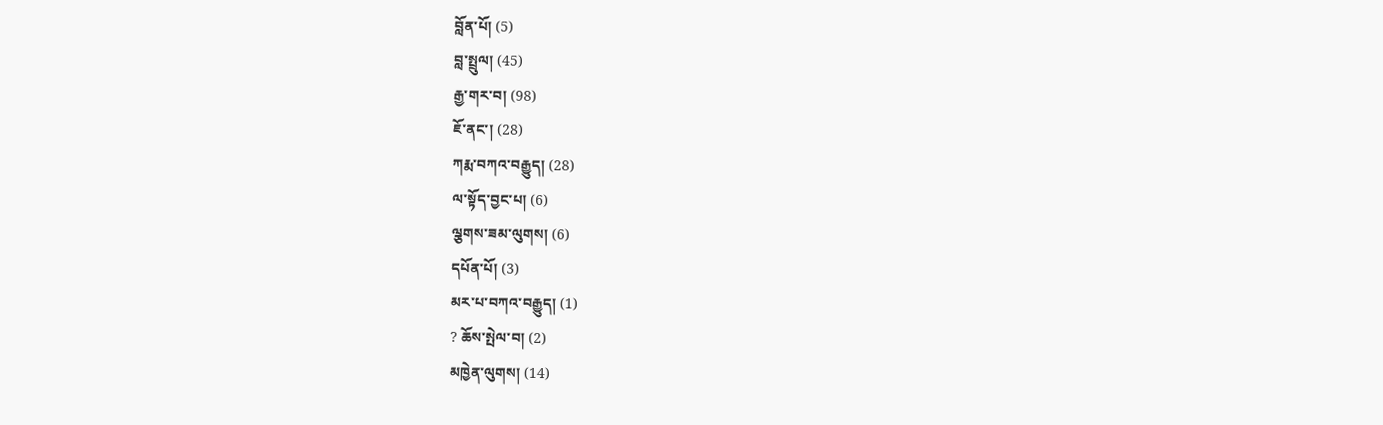བློན་པོ། (5)
བླ་སྤྲུལ། (45)
རྒྱ་གར་བ། (98)
ཇོ་ནང་། (28)
ཀརྨ་བཀའ་བརྒྱུད། (28)
ལ་སྟོད་བྱང་པ། (6)
ལྕགས་ཟམ་ལུགས། (6)
དཔོན་པོ། (3)
མར་པ་བཀའ་བརྒྱུད། (1)
? ཆོས་སྤེལ་བ། (2)
མཁྱེན་ལུགས། (14)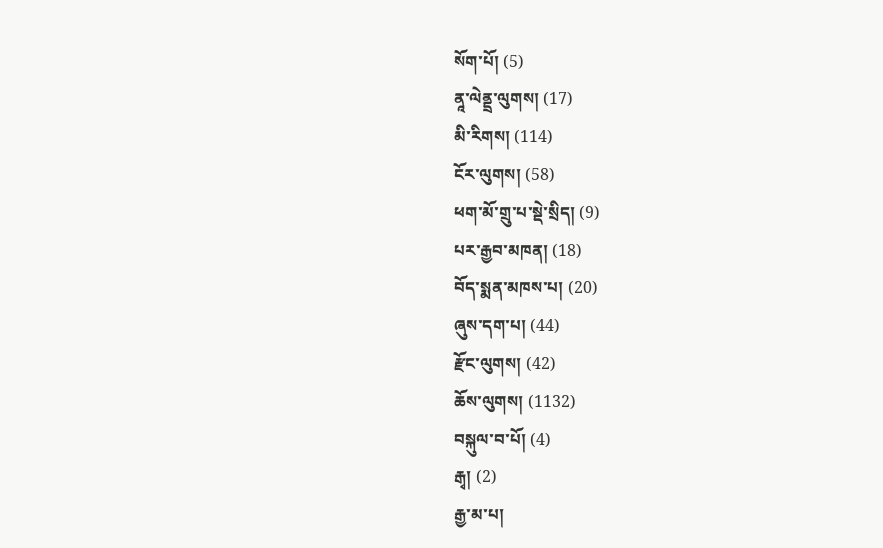སོག་པོ། (5)
ནཱ་ལེནྡྲ་ལུགས། (17)
མི་རིགས། (114)
ངོར་ལུགས། (58)
ཕག་མོ་གྲུ་པ་སྡེ་སྲིད། (9)
པར་རྒྱབ་མཁན། (18)
བོད་སྨན་མཁས་པ། (20)
ཞུས་དག་པ། (44)
རྫོང་ལུགས། (42)
ཆོས་ལུགས། (1132)
བསྐུལ་བ་པོ། (4)
རྒྭ། (2)
རྒྱ་མ་པ།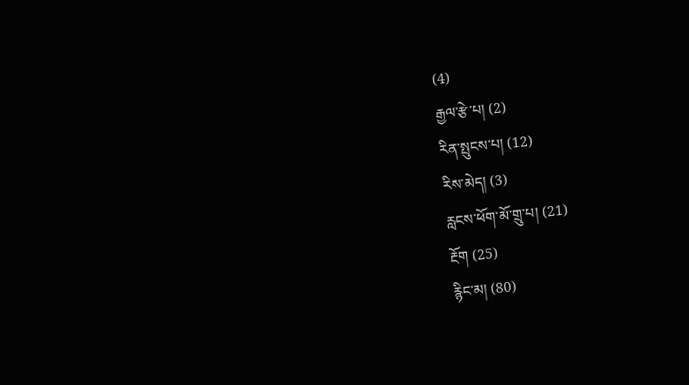(4)
རྒྱལ་རྩེ་པ། (2)
རིན་སྤུངས་པ། (12)
རིས་མེད། (3)
རླངས་ཕོག་མོ་གྲུ་པ། (21)
རྔོག (25)
རྙིང་མ། (80)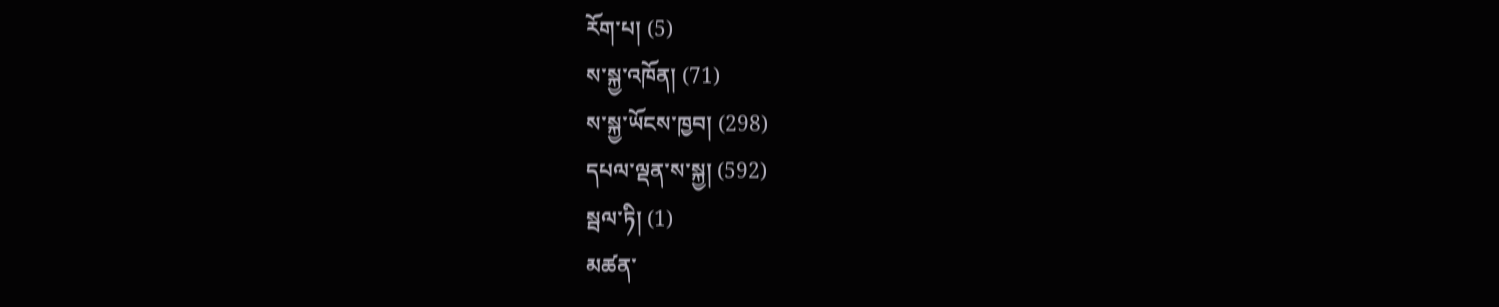རོག་པ། (5)
ས་སྐྱ་འཁོན། (71)
ས་སྐྱ་ཡོངས་ཁྱབ། (298)
དཔལ་ལྡན་ས་སྐྱ། (592)
སྦལ་ཏི། (1)
མཚན་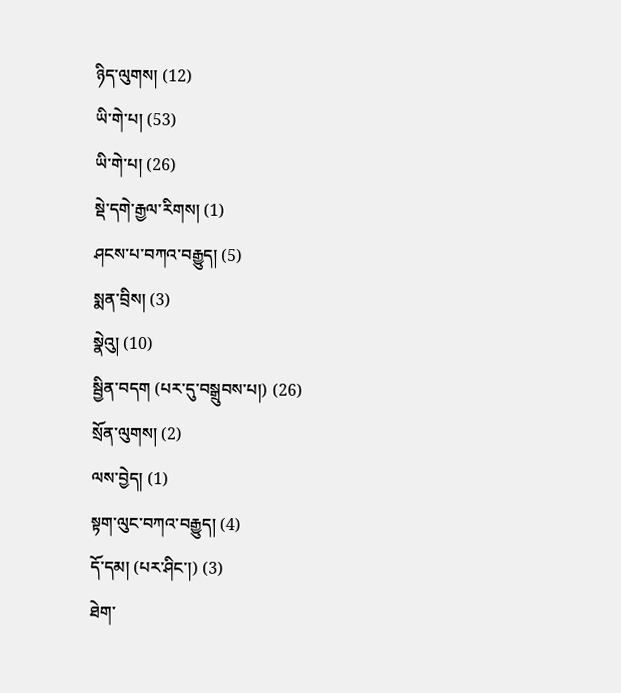ཉིད་ལུགས། (12)
ཡི་གེ་པ། (53)
ཡི་གེ་པ། (26)
སྡེ་དགེ་རྒྱལ་རིགས། (1)
ཤངས་པ་བཀའ་བརྒྱུད། (5)
སྨན་བྲིས། (3)
སྣེའུ། (10)
སྦྱིན་བདག (པར་དུ་བསྒྲུབས་པ།) (26)
སྲོན་ལུགས། (2)
ལས་བྱེད། (1)
སྟག་ལུང་བཀའ་བརྒྱུད། (4)
དོ་དམ། (པར་ཤིང་།) (3)
ཐེག་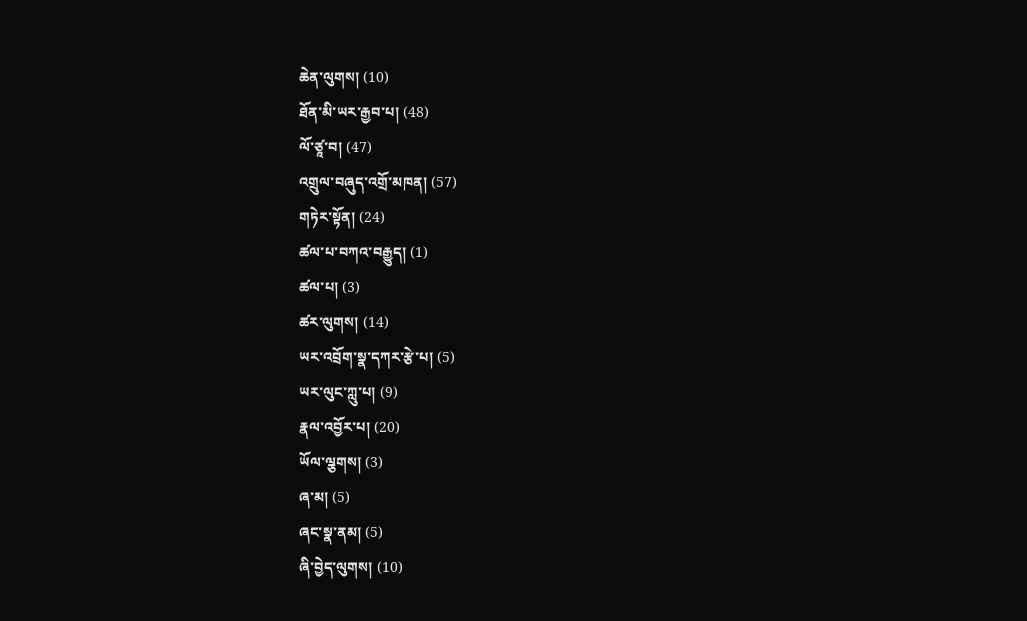ཆེན་ལུགས། (10)
ཐོན་མི་ཡར་རྒྱབ་པ། (48)
ལོ་ཙཱ་བ། (47)
འགྲུལ་བཞུད་འགྲོ་མཁན། (57)
གཏེར་སྟོན། (24)
ཚལ་པ་བཀའ་བརྒྱུད། (1)
ཚལ་པ། (3)
ཚར་ལུགས། (14)
ཡར་འབྲོག་སྣ་དཀར་རྩེ་པ། (5)
ཡར་ལུང་ཀླུ་པ། (9)
རྣལ་འབྱོར་པ། (20)
ཡོལ་ལྕགས། (3)
ཞ་མ། (5)
ཞང་སྣ་ནམ། (5)
ཞི་བྱེད་ལུགས། (10)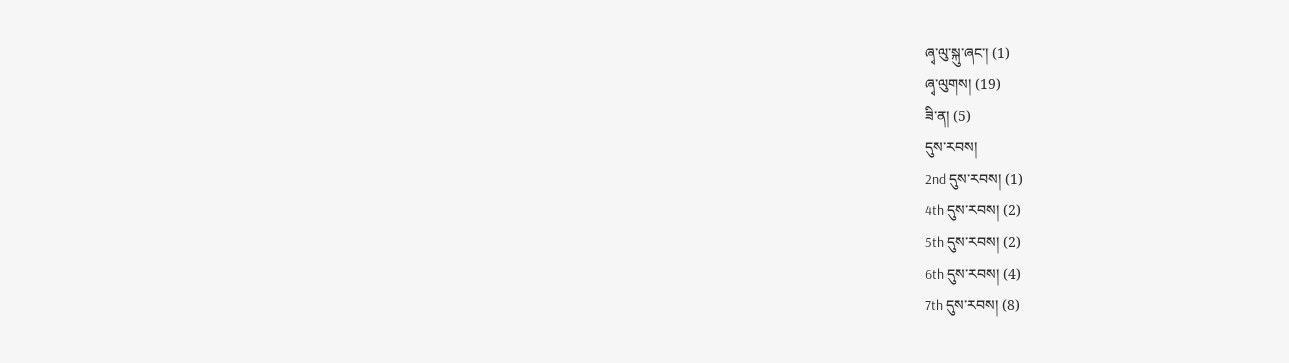ཞྭ་ལུ་སྐུ་ཞང་། (1)
ཞྭ་ལུགས། (19)
ཟི་ན། (5)
དུས་རབས།
2nd དུས་རབས། (1)
4th དུས་རབས། (2)
5th དུས་རབས། (2)
6th དུས་རབས། (4)
7th དུས་རབས། (8)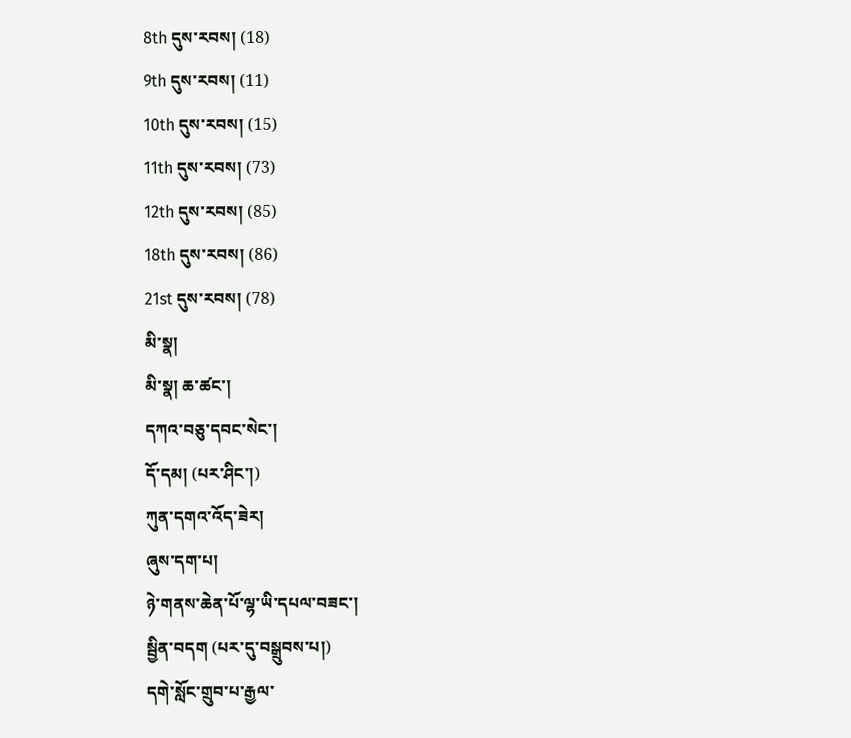8th དུས་རབས། (18)
9th དུས་རབས། (11)
10th དུས་རབས། (15)
11th དུས་རབས། (73)
12th དུས་རབས། (85)
18th དུས་རབས། (86)
21st དུས་རབས། (78)
མི་སྣ།
མི་སྣ། ཆ་ཚང་།
དཀའ་བཅུ་དབང་སེང་།
དོ་དམ། (པར་ཤིང་།)
ཀུན་དགའ་འོད་ཟེར།
ཞུས་དག་པ།
ཉེ་གནས་ཆེན་པོ་ལྷ་ཡི་དཔལ་བཟང་།
སྦྱིན་བདག (པར་དུ་བསྒྲུབས་པ།)
དགེ་སློང་གྲུབ་པ་རྒྱལ་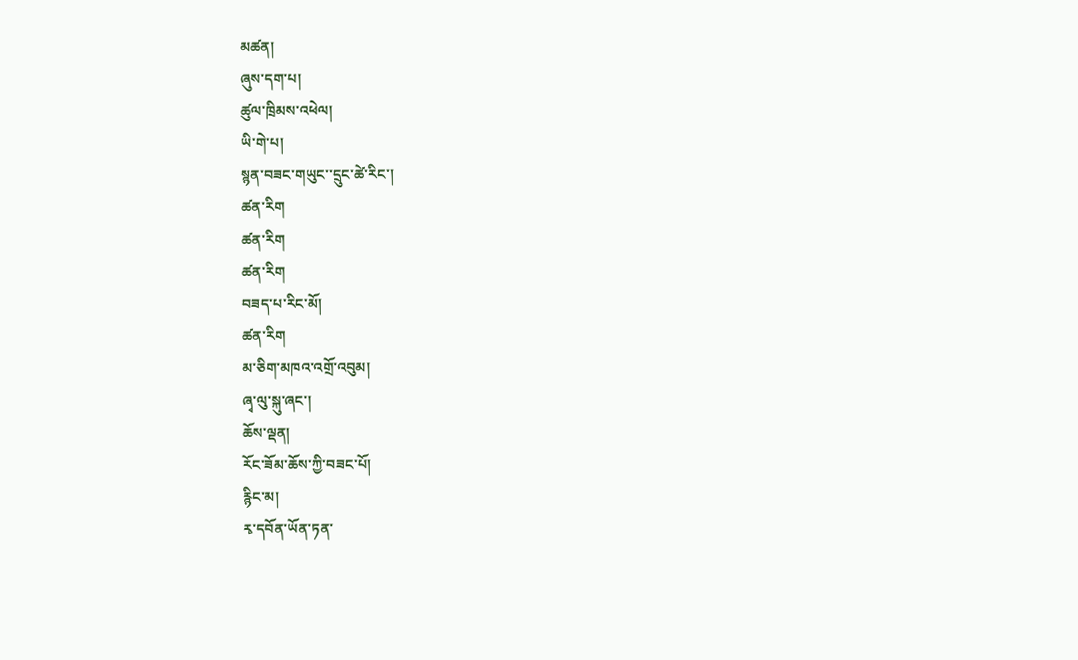མཚན།
ཞུས་དག་པ།
ཚུལ་ཁྲིམས་འཕེལ།
ཡི་གེ་པ།
སྙན་བཟང་གཡུང་་དྲུང་ཚེ་རིང་།
ཚན་རིག
ཚན་རིག
ཚན་རིག
བཟད་པ་རིང་མོ།
ཚན་རིག
མ་ཅིག་མཁའ་འགྲོ་འབུམ།
ཞྭ་ལུ་སྐུ་ཞང་།
ཆོས་ལྡན།
རོང་ཟོམ་ཆོས་ཀྱི་བཟང་པོ།
རྙིང་མ།
རྭ་དབོན་ཡོན་ཏན་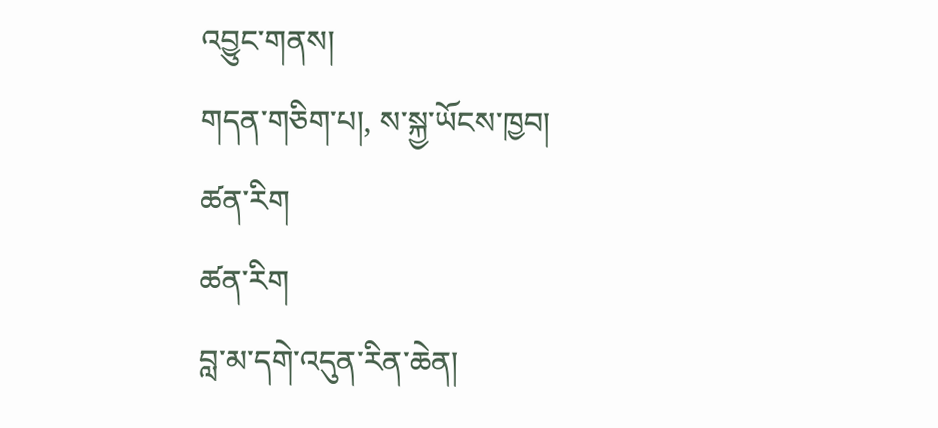འབྱུང་གནས།
གདན་གཅིག་པ།, ས་སྐྱ་ཡོངས་ཁྱབ།
ཚན་རིག
ཚན་རིག
བླ་མ་དགེ་འདུན་རིན་ཆེན།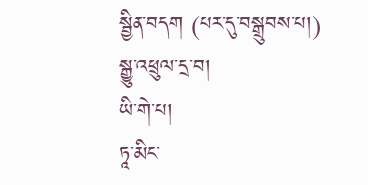སྦྱིན་བདག (པར་དུ་བསྒྲུབས་པ།)
སྒྱུ་འཕྲུལ་དྲ་བ།
ཡི་གེ་པ།
ཏཱ་མིང་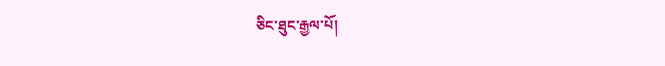ཅིང་ཐུང་རྒྱལ་པོ།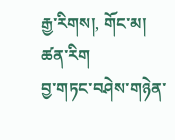རྒྱ་རིགས།, གོང་མ།
ཚན་རིག
བྱ་གཏང་བཤེས་གཉེན་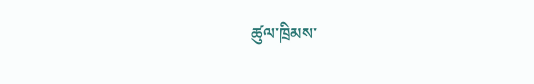ཚུལ་ཁྲིམས་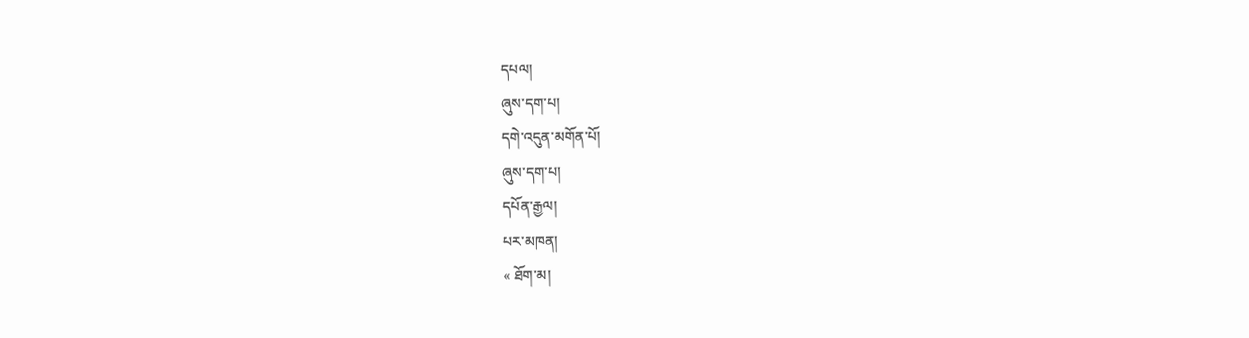དཔལ།
ཞུས་དག་པ།
དགེ་འདུན་མགོན་པོ།
ཞུས་དག་པ།
དཔོན་རྒྱལ།
པར་མཁན།
« ཐོག་མ།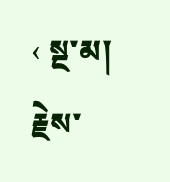‹ སྔ་མ།
རྗེས་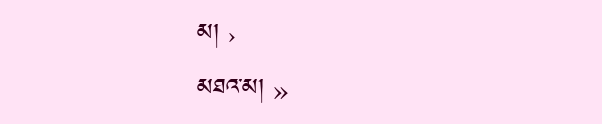མ། ›
མཐའ་མ། »